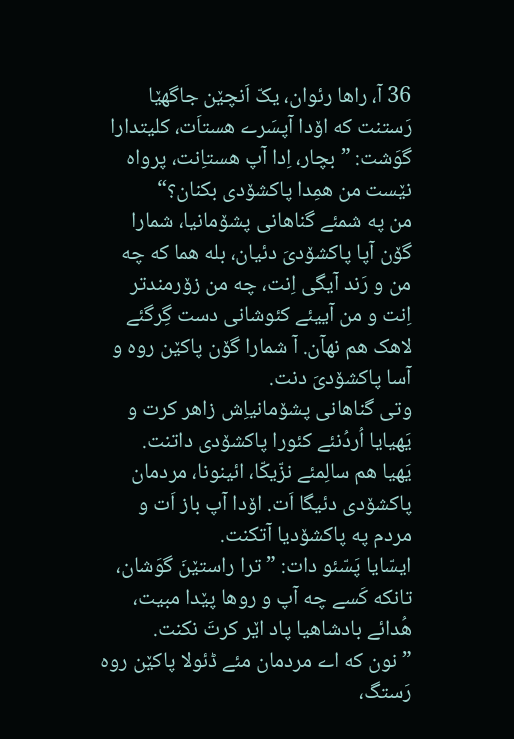36 آ، راها رئوان، یکّ اَنچێن جاگهێا رَستنت که اۆدا آپسَرے هستاَت، کلیتدارا گوَشت: ”بچار، اِدا آپ هستاِنت، پرواه نێست من همِدا پاکشۆدی بکنان؟“
من په شمئے گناهانی پشۆمانیا، شمارا گۆن آپا پاکشۆدیَ دئیان، بله هما که چه من و رَند آیگی اِنت، چه من زۆرمندتر اِنت و من آییئے کئوشانی دست گِرگئے لاهک هم نهآن. آ شمارا گۆن پاکێن روه و آسا پاکشۆدیَ دنت.
وتی گناهانی پشۆمانیاِش زاهر کرت و یَهیایا اُردُنئے کئورا پاکشۆدی داتنت.
یَهیا هم سالِمئے نزّیکّا، ائینونا، مردمان پاکشۆدی دئیگا اَت. اۆدا آپ باز اَت و مردم په پاکشۆدیا آتکنت.
ایسّایا پَسّئو دات: ”ترا راستێنَ گوَشان، تانکه کَسے چه آپ و روها پێدا مبیت، هُدائے بادشاهیا پاد اێر کرتَ نکنت.
”نون که اے مردمان مئے ڈئولا پاکێن روه رَستگ،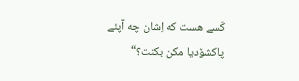کَسے هست که اِشان چه آپئے پاکشۆدیا مکن بکنت؟“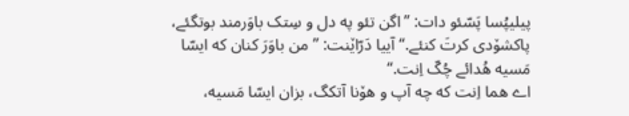پیلیپُسا پَسّئو دات: ”اگن تئو په دل و سِتک باوَرمند بوتگئے، پاکشۆدی کرتَ کنئے.“ آییا دَرّاێنت: ”من باوَرَ کنان که ایسّا مَسیه هُدائے چُکّ اِنت.“
اے هما اِنت که چه آپ و هۆنا آتکگ، بزان ایسّا مَسیه،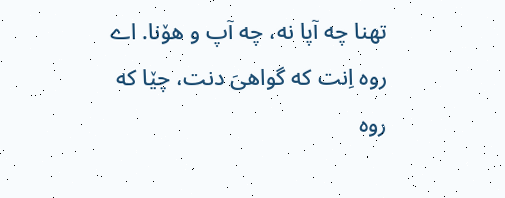تهنا چه آپا نه، چه آپ و هۆنا. اے روه اِنت که گواهیَ دنت، چێا که روه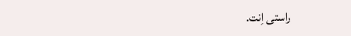راستی اِنت.